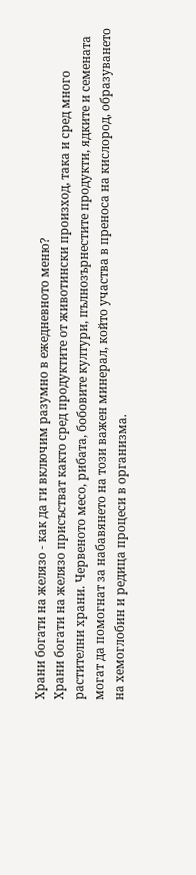Храни богати на желязо - как да ги включим разумно в ежедневното меню?
Храни богати на желязо присъстват както сред продуктите от животински произход, така и сред много растителни храни. Червеното месо, рибата, бобовите култури, пълнозърнестите продукти, ядките и семената могат да помогнат за набавянето на този важен минерал, който участва в преноса на кислород, образуването на хемоглобин и редица процеси в организма.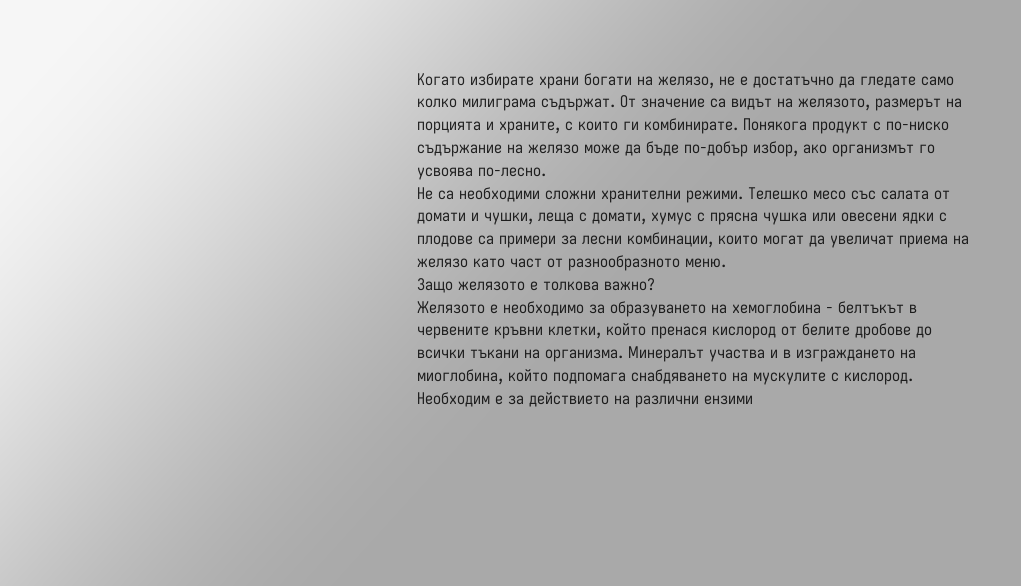Когато избирате храни богати на желязо, не е достатъчно да гледате само колко милиграма съдържат. От значение са видът на желязото, размерът на порцията и храните, с които ги комбинирате. Понякога продукт с по-ниско съдържание на желязо може да бъде по-добър избор, ако организмът го усвоява по-лесно.
Не са необходими сложни хранителни режими. Телешко месо със салата от домати и чушки, леща с домати, хумус с прясна чушка или овесени ядки с плодове са примери за лесни комбинации, които могат да увеличат приема на желязо като част от разнообразното меню.
Защо желязото е толкова важно?
Желязото е необходимо за образуването на хемоглобина - белтъкът в червените кръвни клетки, който пренася кислород от белите дробове до всички тъкани на организма. Минералът участва и в изграждането на миоглобина, който подпомага снабдяването на мускулите с кислород. Необходим е за действието на различни ензими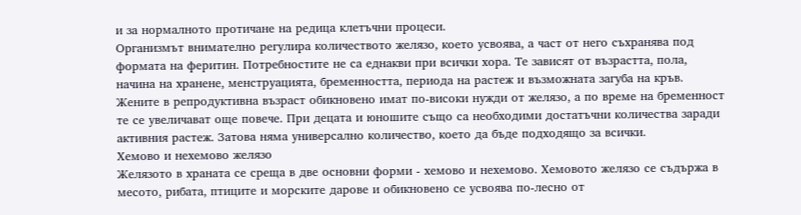и за нормалното протичане на редица клетъчни процеси.
Организмът внимателно регулира количеството желязо, което усвоява, а част от него съхранява под формата на феритин. Потребностите не са еднакви при всички хора. Те зависят от възрастта, пола, начина на хранене, менструацията, бременността, периода на растеж и възможната загуба на кръв.
Жените в репродуктивна възраст обикновено имат по-високи нужди от желязо, а по време на бременност те се увеличават още повече. При децата и юношите също са необходими достатъчни количества заради активния растеж. Затова няма универсално количество, което да бъде подходящо за всички.
Хемово и нехемово желязо
Желязото в храната се среща в две основни форми - хемово и нехемово. Хемовото желязо се съдържа в месото, рибата, птиците и морските дарове и обикновено се усвоява по-лесно от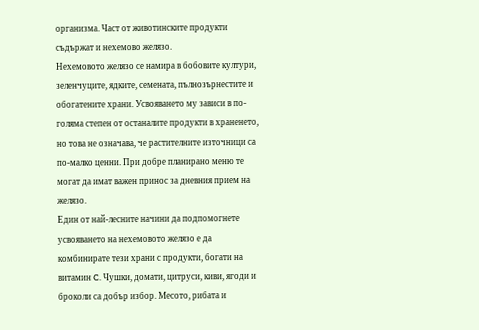организма. Част от животинските продукти съдържат и нехемово желязо.
Нехемовото желязо се намира в бобовите култури, зеленчуците, ядките, семената, пълнозърнестите и обогатените храни. Усвояването му зависи в по-голяма степен от останалите продукти в храненето, но това не означава, че растителните източници са по-малко ценни. При добре планирано меню те могат да имат важен принос за дневния прием на желязо.
Един от най-лесните начини да подпомогнете усвояването на нехемовото желязо е да комбинирате тези храни с продукти, богати на витамин C. Чушки, домати, цитруси, киви, ягоди и броколи са добър избор. Месото, рибата и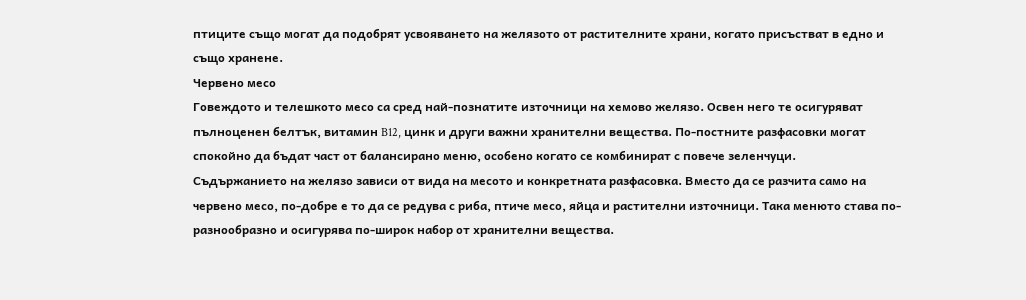птиците също могат да подобрят усвояването на желязото от растителните храни, когато присъстват в едно и също хранене.
Червено месо
Говеждото и телешкото месо са сред най-познатите източници на хемово желязо. Освен него те осигуряват пълноценен белтък, витамин B12, цинк и други важни хранителни вещества. По-постните разфасовки могат спокойно да бъдат част от балансирано меню, особено когато се комбинират с повече зеленчуци.
Съдържанието на желязо зависи от вида на месото и конкретната разфасовка. Вместо да се разчита само на червено месо, по-добре е то да се редува с риба, птиче месо, яйца и растителни източници. Така менюто става по-разнообразно и осигурява по-широк набор от хранителни вещества.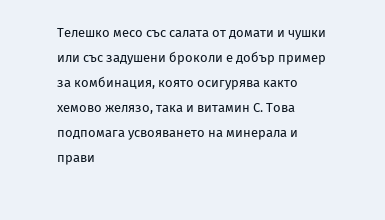Телешко месо със салата от домати и чушки или със задушени броколи е добър пример за комбинация, която осигурява както хемово желязо, така и витамин C. Това подпомага усвояването на минерала и прави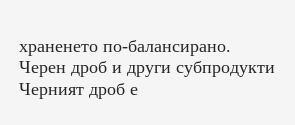храненето по-балансирано.
Черен дроб и други субпродукти
Черният дроб е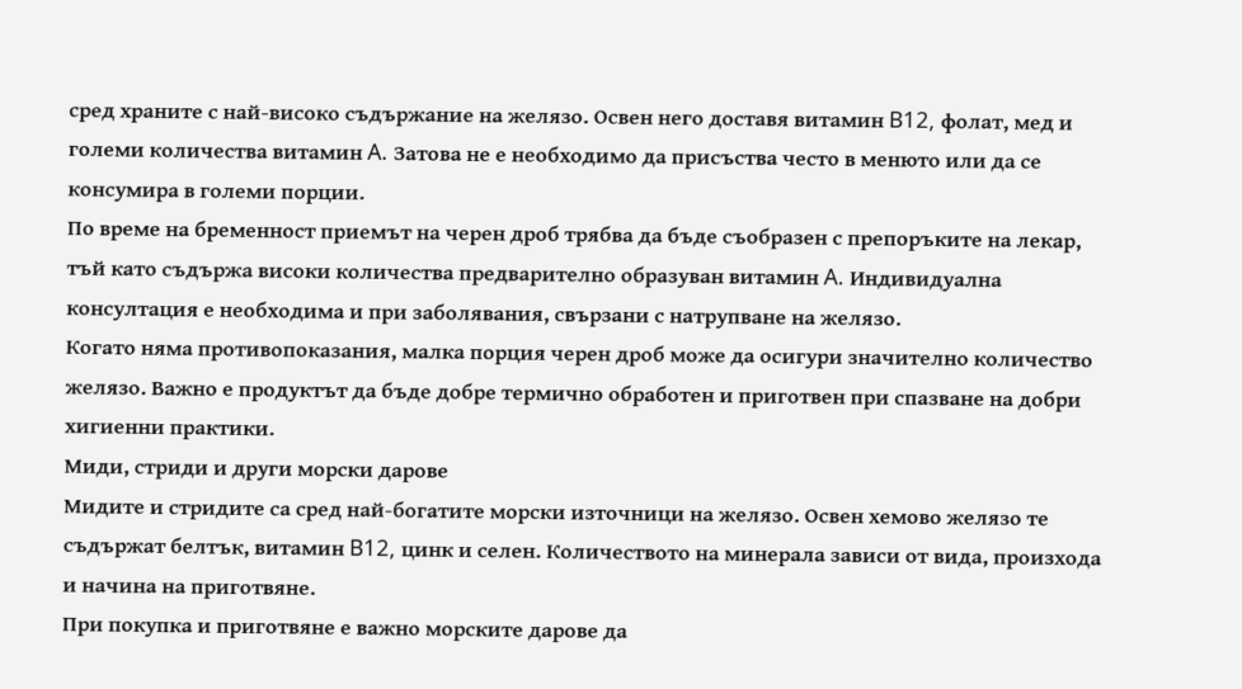сред храните с най-високо съдържание на желязо. Освен него доставя витамин B12, фолат, мед и големи количества витамин A. Затова не е необходимо да присъства често в менюто или да се консумира в големи порции.
По време на бременност приемът на черен дроб трябва да бъде съобразен с препоръките на лекар, тъй като съдържа високи количества предварително образуван витамин A. Индивидуална консултация е необходима и при заболявания, свързани с натрупване на желязо.
Когато няма противопоказания, малка порция черен дроб може да осигури значително количество желязо. Важно е продуктът да бъде добре термично обработен и приготвен при спазване на добри хигиенни практики.
Миди, стриди и други морски дарове
Мидите и стридите са сред най-богатите морски източници на желязо. Освен хемово желязо те съдържат белтък, витамин B12, цинк и селен. Количеството на минерала зависи от вида, произхода и начина на приготвяне.
При покупка и приготвяне е важно морските дарове да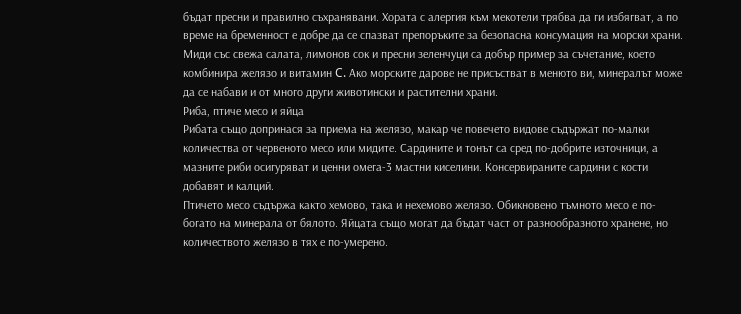бъдат пресни и правилно съхранявани. Хората с алергия към мекотели трябва да ги избягват, а по време на бременност е добре да се спазват препоръките за безопасна консумация на морски храни.
Миди със свежа салата, лимонов сок и пресни зеленчуци са добър пример за съчетание, което комбинира желязо и витамин C. Ако морските дарове не присъстват в менюто ви, минералът може да се набави и от много други животински и растителни храни.
Риба, птиче месо и яйца
Рибата също допринася за приема на желязо, макар че повечето видове съдържат по-малки количества от червеното месо или мидите. Сардините и тонът са сред по-добрите източници, а мазните риби осигуряват и ценни омега-3 мастни киселини. Консервираните сардини с кости добавят и калций.
Птичето месо съдържа както хемово, така и нехемово желязо. Обикновено тъмното месо е по-богато на минерала от бялото. Яйцата също могат да бъдат част от разнообразното хранене, но количеството желязо в тях е по-умерено.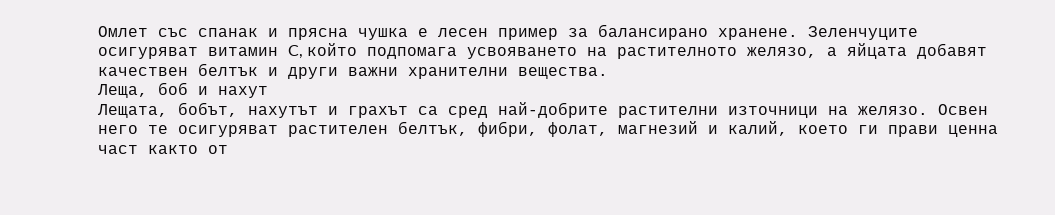Омлет със спанак и прясна чушка е лесен пример за балансирано хранене. Зеленчуците осигуряват витамин C, който подпомага усвояването на растителното желязо, а яйцата добавят качествен белтък и други важни хранителни вещества.
Леща, боб и нахут
Лещата, бобът, нахутът и грахът са сред най-добрите растителни източници на желязо. Освен него те осигуряват растителен белтък, фибри, фолат, магнезий и калий, което ги прави ценна част както от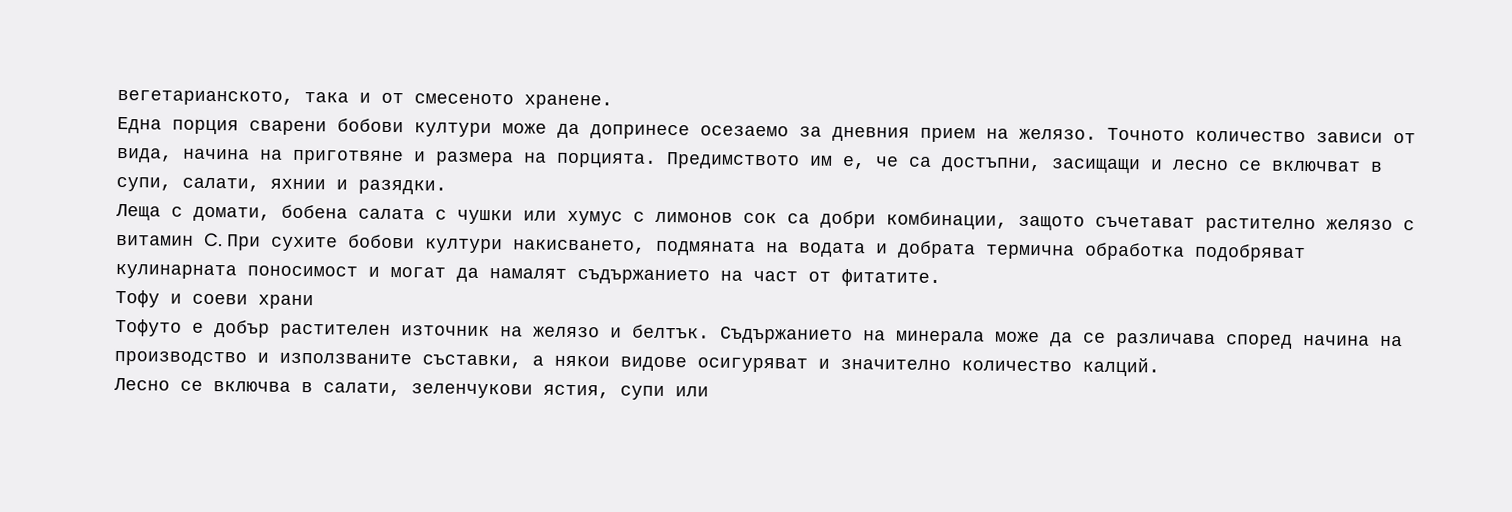вегетарианското, така и от смесеното хранене.
Една порция сварени бобови култури може да допринесе осезаемо за дневния прием на желязо. Точното количество зависи от вида, начина на приготвяне и размера на порцията. Предимството им е, че са достъпни, засищащи и лесно се включват в супи, салати, яхнии и разядки.
Леща с домати, бобена салата с чушки или хумус с лимонов сок са добри комбинации, защото съчетават растително желязо с витамин C. При сухите бобови култури накисването, подмяната на водата и добрата термична обработка подобряват кулинарната поносимост и могат да намалят съдържанието на част от фитатите.
Тофу и соеви храни
Тофуто е добър растителен източник на желязо и белтък. Съдържанието на минерала може да се различава според начина на производство и използваните съставки, а някои видове осигуряват и значително количество калций.
Лесно се включва в салати, зеленчукови ястия, супи или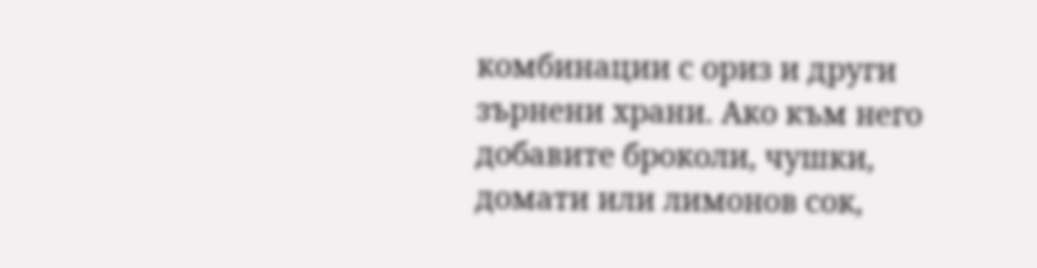комбинации с ориз и други зърнени храни. Ако към него добавите броколи, чушки, домати или лимонов сок,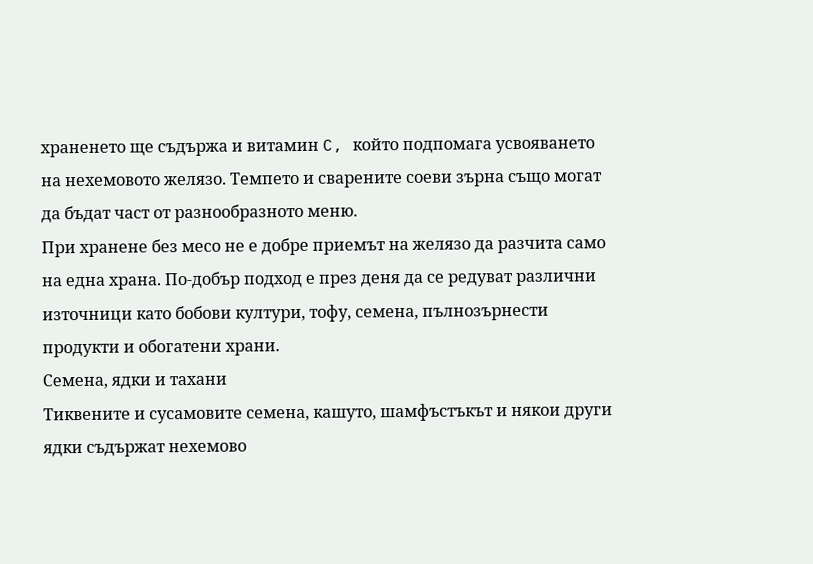храненето ще съдържа и витамин C, който подпомага усвояването на нехемовото желязо. Темпето и сварените соеви зърна също могат да бъдат част от разнообразното меню.
При хранене без месо не е добре приемът на желязо да разчита само на една храна. По-добър подход е през деня да се редуват различни източници като бобови култури, тофу, семена, пълнозърнести продукти и обогатени храни.
Семена, ядки и тахани
Тиквените и сусамовите семена, кашуто, шамфъстъкът и някои други ядки съдържат нехемово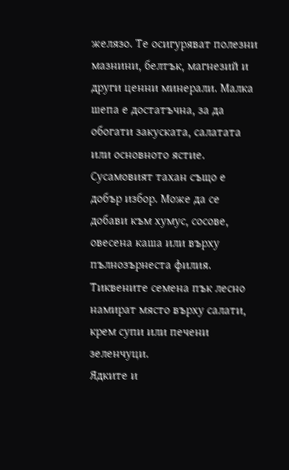желязо. Те осигуряват полезни мазнини, белтък, магнезий и други ценни минерали. Малка шепа е достатъчна, за да обогати закуската, салатата или основното ястие.
Сусамовият тахан също е добър избор. Може да се добави към хумус, сосове, овесена каша или върху пълнозърнеста филия. Тиквените семена пък лесно намират място върху салати, крем супи или печени зеленчуци.
Ядките и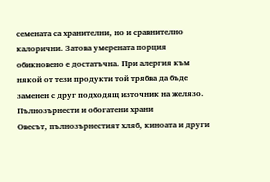семената са хранителни, но и сравнително калорични. Затова умерената порция обикновено е достатъчна. При алергия към някой от тези продукти той трябва да бъде заменен с друг подходящ източник на желязо.
Пълнозърнести и обогатени храни
Овесът, пълнозърнестият хляб, киноата и други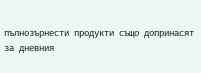пълнозърнести продукти също допринасят за дневния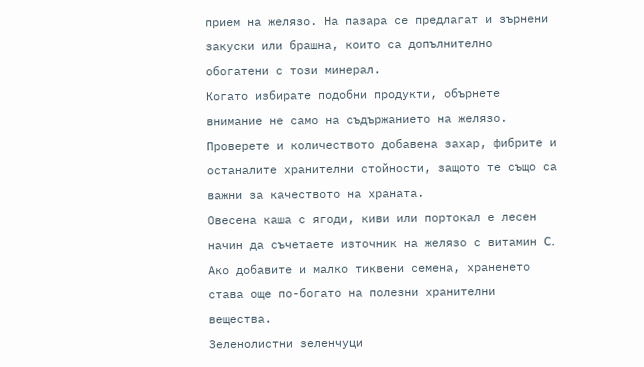прием на желязо. На пазара се предлагат и зърнени закуски или брашна, които са допълнително обогатени с този минерал.
Когато избирате подобни продукти, обърнете внимание не само на съдържанието на желязо. Проверете и количеството добавена захар, фибрите и останалите хранителни стойности, защото те също са важни за качеството на храната.
Овесена каша с ягоди, киви или портокал е лесен начин да съчетаете източник на желязо с витамин C. Ако добавите и малко тиквени семена, храненето става още по-богато на полезни хранителни вещества.
Зеленолистни зеленчуци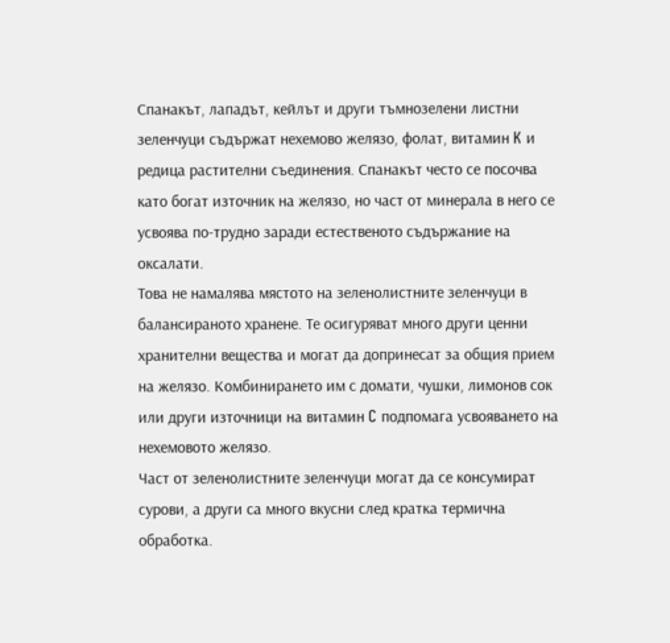Спанакът, лападът, кейлът и други тъмнозелени листни зеленчуци съдържат нехемово желязо, фолат, витамин K и редица растителни съединения. Спанакът често се посочва като богат източник на желязо, но част от минерала в него се усвоява по-трудно заради естественото съдържание на оксалати.
Това не намалява мястото на зеленолистните зеленчуци в балансираното хранене. Те осигуряват много други ценни хранителни вещества и могат да допринесат за общия прием на желязо. Комбинирането им с домати, чушки, лимонов сок или други източници на витамин C подпомага усвояването на нехемовото желязо.
Част от зеленолистните зеленчуци могат да се консумират сурови, а други са много вкусни след кратка термична обработка.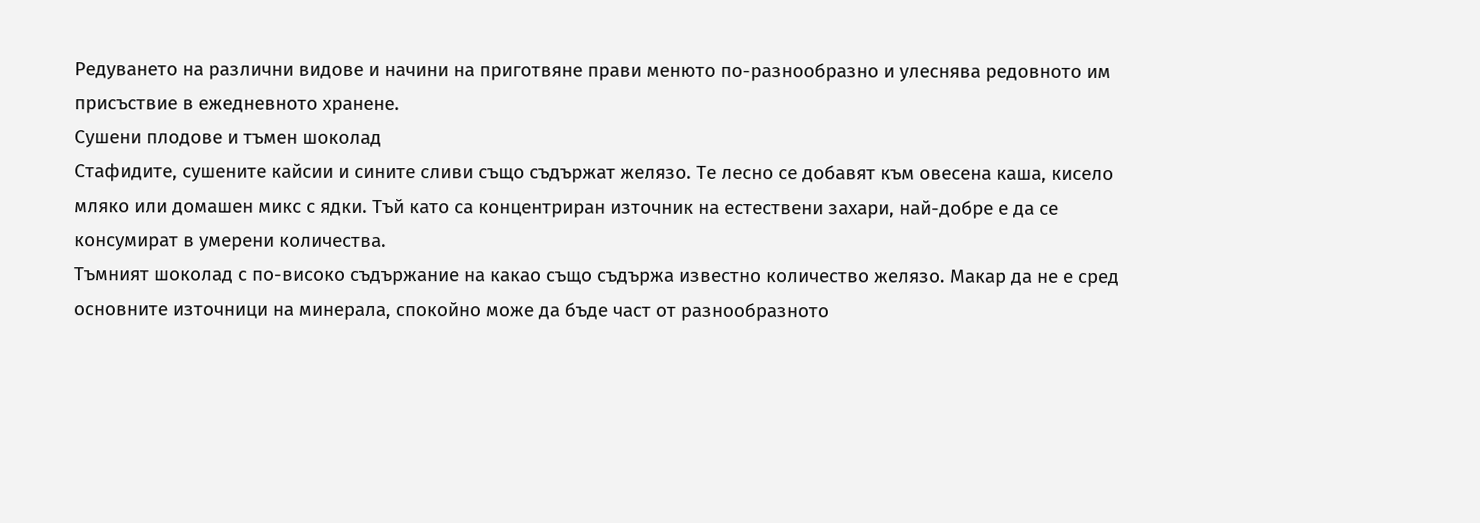Редуването на различни видове и начини на приготвяне прави менюто по-разнообразно и улеснява редовното им присъствие в ежедневното хранене.
Сушени плодове и тъмен шоколад
Стафидите, сушените кайсии и сините сливи също съдържат желязо. Те лесно се добавят към овесена каша, кисело мляко или домашен микс с ядки. Тъй като са концентриран източник на естествени захари, най-добре е да се консумират в умерени количества.
Тъмният шоколад с по-високо съдържание на какао също съдържа известно количество желязо. Макар да не е сред основните източници на минерала, спокойно може да бъде част от разнообразното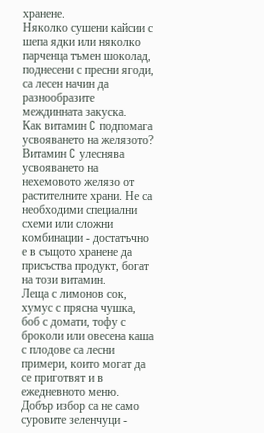хранене.
Няколко сушени кайсии с шепа ядки или няколко парченца тъмен шоколад, поднесени с пресни ягоди, са лесен начин да разнообразите междинната закуска.
Как витамин C подпомага усвояването на желязото?
Витамин C улеснява усвояването на нехемовото желязо от растителните храни. Не са необходими специални схеми или сложни комбинации - достатъчно е в същото хранене да присъства продукт, богат на този витамин.
Леща с лимонов сок, хумус с прясна чушка, боб с домати, тофу с броколи или овесена каша с плодове са лесни примери, които могат да се приготвят и в ежедневното меню. Добър избор са не само суровите зеленчуци -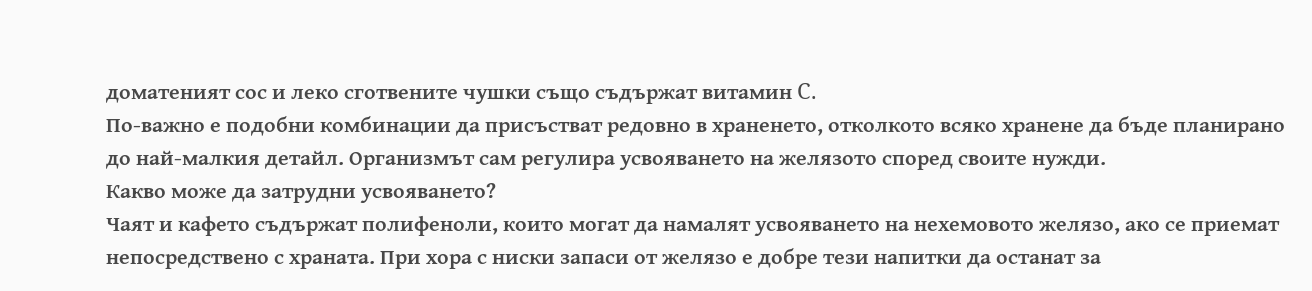доматеният сос и леко сготвените чушки също съдържат витамин C.
По-важно е подобни комбинации да присъстват редовно в храненето, отколкото всяко хранене да бъде планирано до най-малкия детайл. Организмът сам регулира усвояването на желязото според своите нужди.
Какво може да затрудни усвояването?
Чаят и кафето съдържат полифеноли, които могат да намалят усвояването на нехемовото желязо, ако се приемат непосредствено с храната. При хора с ниски запаси от желязо е добре тези напитки да останат за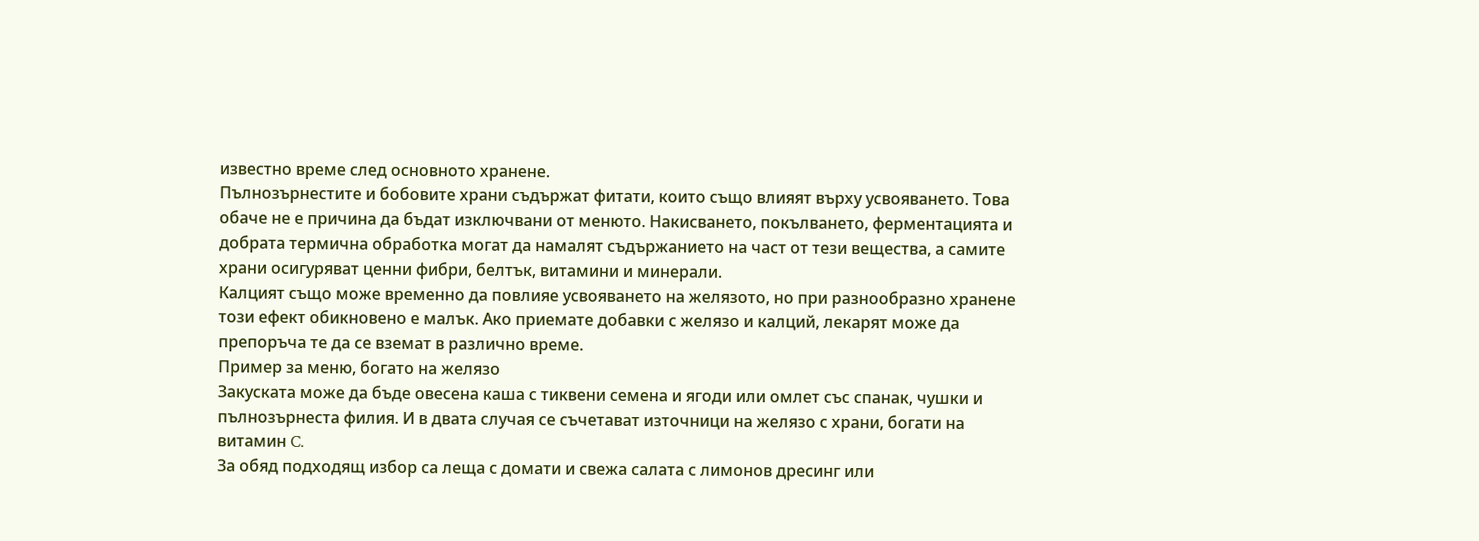известно време след основното хранене.
Пълнозърнестите и бобовите храни съдържат фитати, които също влияят върху усвояването. Това обаче не е причина да бъдат изключвани от менюто. Накисването, покълването, ферментацията и добрата термична обработка могат да намалят съдържанието на част от тези вещества, а самите храни осигуряват ценни фибри, белтък, витамини и минерали.
Калцият също може временно да повлияе усвояването на желязото, но при разнообразно хранене този ефект обикновено е малък. Ако приемате добавки с желязо и калций, лекарят може да препоръча те да се вземат в различно време.
Пример за меню, богато на желязо
Закуската може да бъде овесена каша с тиквени семена и ягоди или омлет със спанак, чушки и пълнозърнеста филия. И в двата случая се съчетават източници на желязо с храни, богати на витамин C.
За обяд подходящ избор са леща с домати и свежа салата с лимонов дресинг или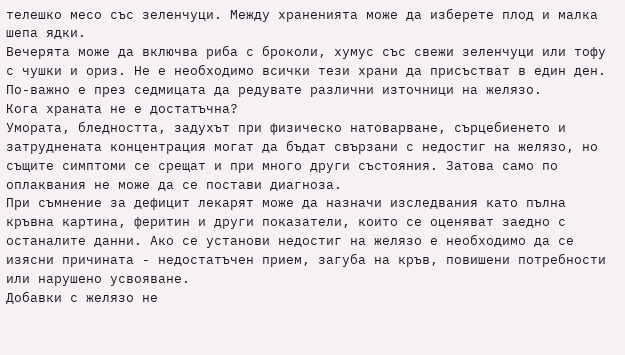телешко месо със зеленчуци. Между храненията може да изберете плод и малка шепа ядки.
Вечерята може да включва риба с броколи, хумус със свежи зеленчуци или тофу с чушки и ориз. Не е необходимо всички тези храни да присъстват в един ден. По-важно е през седмицата да редувате различни източници на желязо.
Кога храната не е достатъчна?
Умората, бледността, задухът при физическо натоварване, сърцебиенето и затруднената концентрация могат да бъдат свързани с недостиг на желязо, но същите симптоми се срещат и при много други състояния. Затова само по оплаквания не може да се постави диагноза.
При съмнение за дефицит лекарят може да назначи изследвания като пълна кръвна картина, феритин и други показатели, които се оценяват заедно с останалите данни. Ако се установи недостиг на желязо е необходимо да се изясни причината - недостатъчен прием, загуба на кръв, повишени потребности или нарушено усвояване.
Добавки с желязо не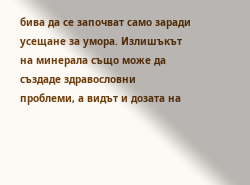бива да се започват само заради усещане за умора. Излишъкът на минерала също може да създаде здравословни проблеми, а видът и дозата на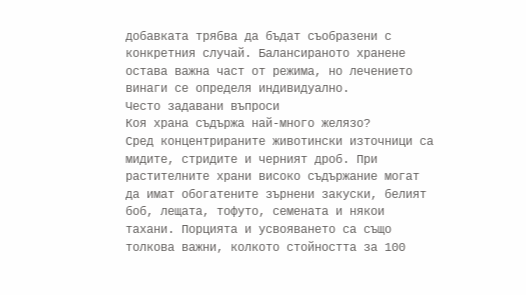добавката трябва да бъдат съобразени с конкретния случай. Балансираното хранене остава важна част от режима, но лечението винаги се определя индивидуално.
Често задавани въпроси
Коя храна съдържа най-много желязо?
Сред концентрираните животински източници са мидите, стридите и черният дроб. При растителните храни високо съдържание могат да имат обогатените зърнени закуски, белият боб, лещата, тофуто, семената и някои тахани. Порцията и усвояването са също толкова важни, колкото стойността за 100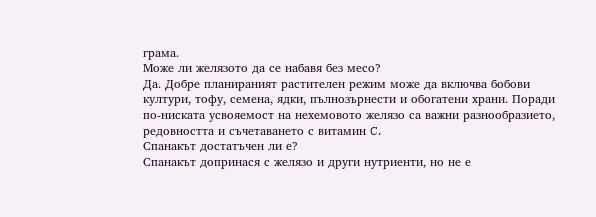грама.
Може ли желязото да се набавя без месо?
Да. Добре планираният растителен режим може да включва бобови култури, тофу, семена, ядки, пълнозърнести и обогатени храни. Поради по-ниската усвояемост на нехемовото желязо са важни разнообразието, редовността и съчетаването с витамин C.
Спанакът достатъчен ли е?
Спанакът допринася с желязо и други нутриенти, но не е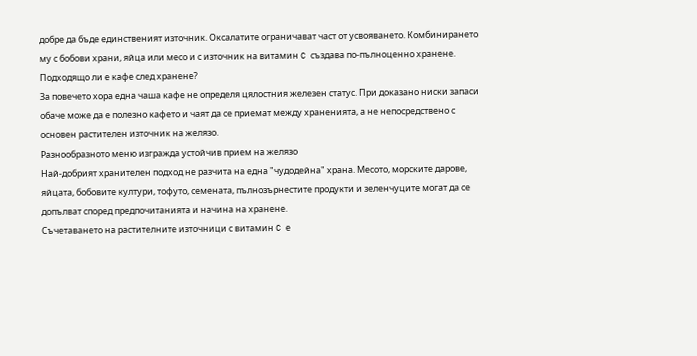добре да бъде единственият източник. Оксалатите ограничават част от усвояването. Комбинирането му с бобови храни, яйца или месо и с източник на витамин C създава по-пълноценно хранене.
Подходящо ли е кафе след хранене?
За повечето хора една чаша кафе не определя цялостния железен статус. При доказано ниски запаси обаче може да е полезно кафето и чаят да се приемат между храненията, а не непосредствено с основен растителен източник на желязо.
Разнообразното меню изгражда устойчив прием на желязо
Най-добрият хранителен подход не разчита на една "чудодейна" храна. Месото, морските дарове, яйцата, бобовите култури, тофуто, семената, пълнозърнестите продукти и зеленчуците могат да се допълват според предпочитанията и начина на хранене.
Съчетаването на растителните източници с витамин C е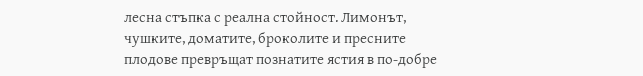лесна стъпка с реална стойност. Лимонът, чушките, доматите, броколите и пресните плодове превръщат познатите ястия в по-добре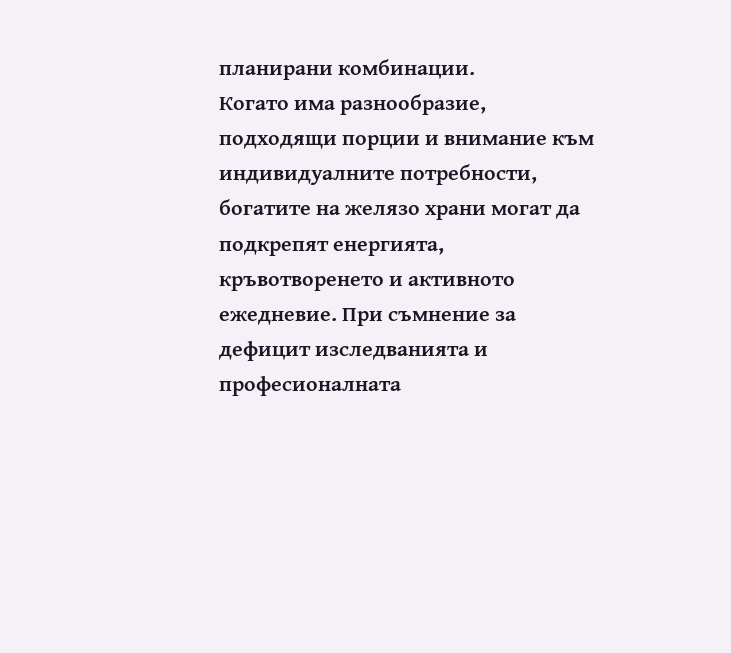планирани комбинации.
Когато има разнообразие, подходящи порции и внимание към индивидуалните потребности, богатите на желязо храни могат да подкрепят енергията, кръвотворенето и активното ежедневие. При съмнение за дефицит изследванията и професионалната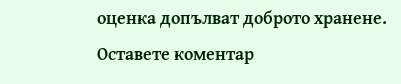оценка допълват доброто хранене.
Оставете коментар